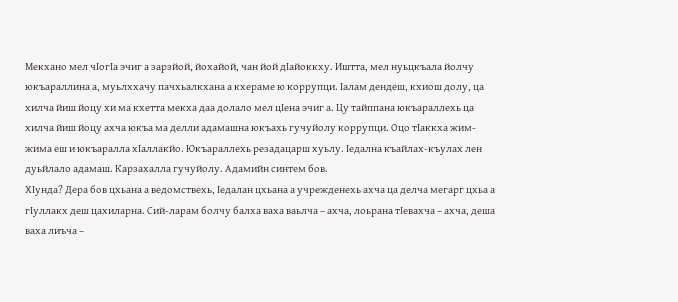Мекхано мел чIогIа эчиг а зарзйой, йохайой, чан йой дIайоккху. Иштта, мел нуьцкъала йолчу юкъараллина а, муьлххачу пачхьалкхана а кхераме ю коррупци. Iалам дендеш, кхиош долу, ца хилча йиш йоцу хи ма кхетта мекха даа долало мел цIена эчиг а. Цу тайппана юкъараллехь ца хилча йиш йоцу ахча юкъа ма делли адамашна юкъахь гучуйолу коррупци. Оцо тIаккха жим-жима еш и юкъаралла хIаллакйо. Юкъараллехь резадацарш хуьлу. Iедална къайлах-къулах лен дуьйлало адамаш. Карзахалла гучуйолу. Адамийн синтем бов.
ХIунда? Дера бов цхьана а ведомствехь, Iедалан цхьана а учрежденехь ахча ца делча мегарг цхьа а гIуллакх деш цахиларна. Сий-ларам болчу балха ваха ваьлча – ахча, лоьрана тIевахча – ахча, деша ваха лиъча –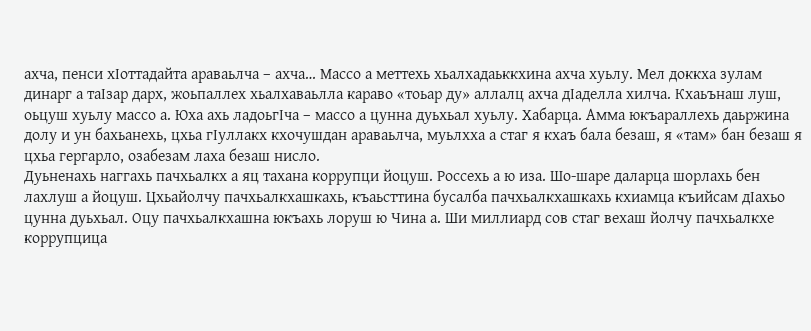ахча, пенси хIоттадайта араваьлча – ахча… Массо а меттехь хьалхадаьккхина ахча хуьлу. Мел доккха зулам динарг а таIзар дарх, жоьпаллех хьалхаваьлла караво «тоьар ду» аллалц ахча дIаделла хилча. Кхаьънаш луш, оьцуш хуьлу массо а. Юха ахь ладоьгIча – массо а цунна дуьхьал хуьлу. Хабарца. Амма юкъараллехь даьржина долу и ун бахьанехь, цхьа гIуллакх кхочушдан араваьлча, муьлхха а стаг я кхаъ бала безаш, я «там» бан безаш я цхьа гергарло, озабезам лаха безаш нисло.
Дуьненахь наггахь пачхьалкх а яц тахана коррупци йоцуш. Россехь а ю иза. Шо-шаре даларца шорлахь бен лахлуш а йоцуш. Цхьайолчу пачхьалкхашкахь, къаьсттина бусалба пачхьалкхашкахь кхиамца къийсам дIахьо цунна дуьхьал. Оцу пачхьалкхашна юкъахь лоруш ю Чина а. Ши миллиард сов стаг вехаш йолчу пачхьалкхе коррупцица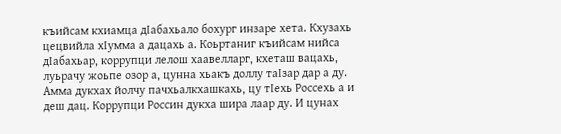къийсам кхиамца дIабахьало бохург инзаре хета. Кхузахь цецвийла хIумма а дацахь а. Коьртаниг къийсам нийса дIабахьар, коррупци лелош хаавелларг, кхеташ вацахь, луьрачу жоьпе озор а, цунна хьакъ доллу таIзар дар а ду.
Амма дукхах йолчу пачхьалкхашкахь, цу тIехь Россехь а и деш дац. Коррупци Россин дукха шира лаар ду. И цунах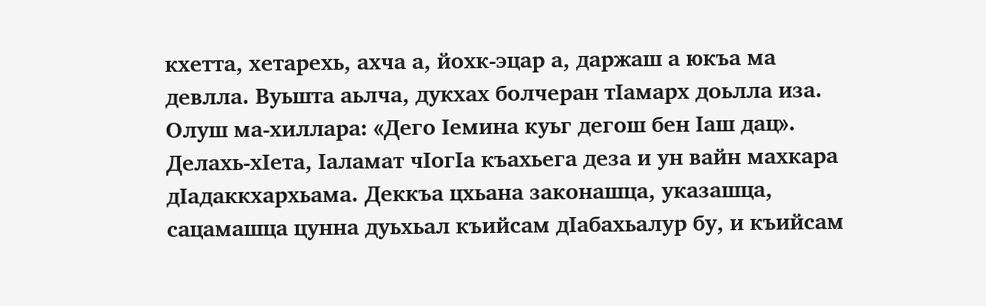кхетта, хетарехь, ахча а, йохк-эцар а, даржаш а юкъа ма девлла. Вуьшта аьлча, дукхах болчеран тIамарх доьлла иза. Олуш ма-хиллара: «Дего Iемина куьг дегош бен Iаш дац». Делахь-хIета, Iаламат чIогIа къахьега деза и ун вайн махкара дIадаккхархьама. Деккъа цхьана законашца, указашца, сацамашца цунна дуьхьал къийсам дIабахьалур бу, и къийсам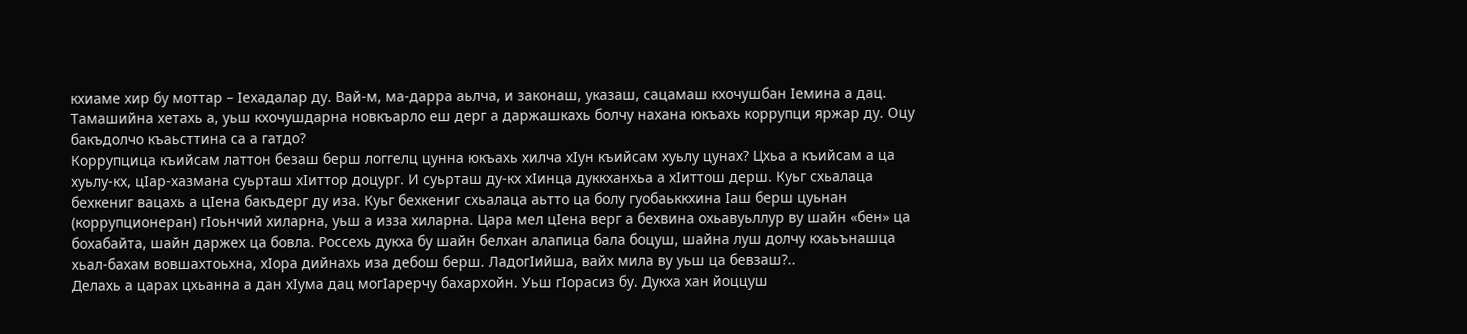кхиаме хир бу моттар – Iехадалар ду. Вай-м, ма-дарра аьлча, и законаш, указаш, сацамаш кхочушбан Iемина а дац. Тамашийна хетахь а, уьш кхочушдарна новкъарло еш дерг а даржашкахь болчу нахана юкъахь коррупци яржар ду. Оцу бакъдолчо къаьсттина са а гатдо?
Коррупцица къийсам латтон безаш берш логгелц цунна юкъахь хилча хIун къийсам хуьлу цунах? Цхьа а къийсам а ца хуьлу-кх, цIар-хазмана суьрташ хIиттор доцург. И суьрташ ду-кх хIинца дуккханхьа а хIиттош дерш. Куьг схьалаца бехкениг вацахь а цIена бакъдерг ду иза. Куьг бехкениг схьалаца аьтто ца болу гуобаьккхина Iаш берш цуьнан (коррупционеран) гIоьнчий хиларна, уьш а изза хиларна. Цара мел цIена верг а бехвина охьавуьллур ву шайн «бен» ца бохабайта, шайн даржех ца бовла. Россехь дукха бу шайн белхан алапица бала боцуш, шайна луш долчу кхаьънашца хьал-бахам вовшахтоьхна, хIора дийнахь иза дебош берш. ЛадогIийша, вайх мила ву уьш ца бевзаш?..
Делахь а царах цхьанна а дан хIума дац могIарерчу бахархойн. Уьш гIорасиз бу. Дукха хан йоццуш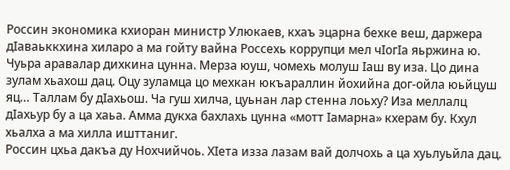Россин экономика кхиоран министр Улюкаев, кхаъ эцарна бехке веш, даржера дIаваьккхина хиларо а ма гойту вайна Россехь коррупци мел чIогIа яьржина ю. Чуьра аравалар дихкина цунна. Мерза юуш, чомехь молуш Iаш ву иза. Цо дина зулам хьахош дац. Оцу зуламца цо мехкан юкъараллин йохийна дог-ойла юьйцуш яц… Таллам бу дIахьош. Ча гуш хилча, цуьнан лар стенна лоьху? Иза меллалц дIахьур бу а ца хаьа. Амма дукха бахлахь цунна «мотт Iамарна» кхерам бу. Кхул хьалха а ма хилла ишттаниг.
Россин цхьа дакъа ду Нохчийчоь. ХIета изза лазам вай долчохь а ца хуьлуьйла дац.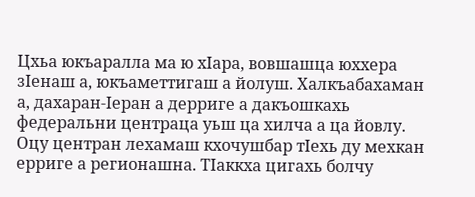Цхьа юкъаралла ма ю хIара, вовшашца юххера зIенаш а, юкъаметтигаш а йолуш. Халкъабахаман а, дахаран-Iеран а дерриге а дакъошкахь федеральни центраца уьш ца хилча а ца йовлу. Оцу центран лехамаш кхочушбар тIехь ду мехкан ерриге а регионашна. ТIаккха цигахь болчу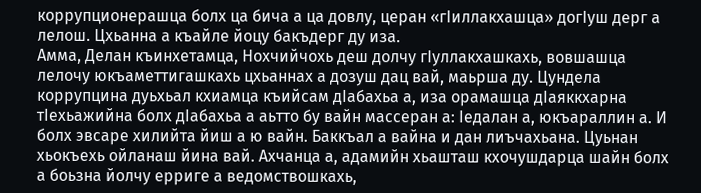коррупционерашца болх ца бича а ца довлу, церан «гIиллакхашца» догIуш дерг а лелош. Цхьанна а къайле йоцу бакъдерг ду иза.
Амма, Делан къинхетамца, Нохчийчохь деш долчу гIуллакхашкахь, вовшашца лелочу юкъаметтигашкахь цхьаннах а дозуш дац вай, маьрша ду. Цундела коррупцина дуьхьал кхиамца къийсам дIабахьа а, иза орамашца дIаяккхарна тIехьажийна болх дIабахьа а аьтто бу вайн массеран а: Iедалан а, юкъараллин а. И болх эвсаре хилийта йиш а ю вайн. Баккъал а вайна и дан лиъчахьана. Цуьнан хьокъехь ойланаш йина вай. Ахчанца а, адамийн хьашташ кхочушдарца шайн болх а боьзна йолчу ерриге а ведомствошкахь,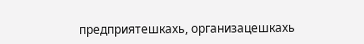предприятешкахь, организацешкахь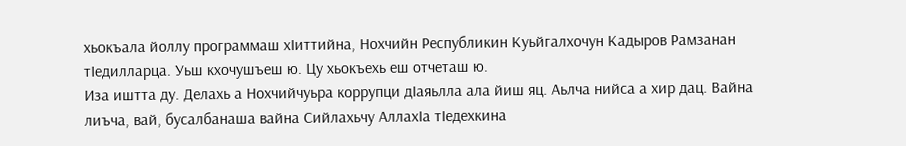хьокъала йоллу программаш хIиттийна, Нохчийн Республикин Куьйгалхочун Кадыров Рамзанан тIедилларца. Уьш кхочушъеш ю. Цу хьокъехь еш отчеташ ю.
Иза иштта ду. Делахь а Нохчийчуьра коррупци дIаяьлла ала йиш яц. Аьлча нийса а хир дац. Вайна лиъча, вай, бусалбанаша вайна Сийлахьчу АллахIа тIедехкина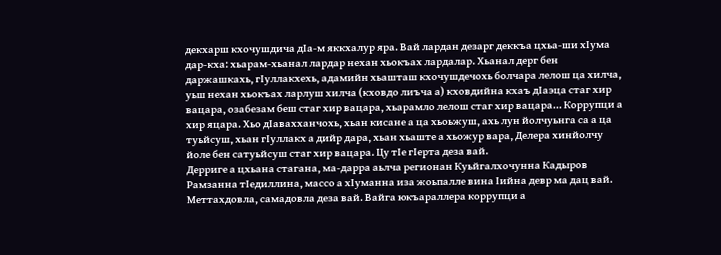декхарш кхочушдича дIа-м яккхалур яра. Вай лардан дезарг деккъа цхьа-ши хIума дар-кха: хьарам-хьанал лардар нехан хьокъах лардалар. Хьанал дерг бен даржашкахь, гIуллакхехь, адамийн хьашташ кхочушдечохь болчара лелош ца хилча, уьш нехан хьокъах ларлуш хилча (кховдо лиъча а) кховдийна кхаъ дIаэца стаг хир вацара, озабезам беш стаг хир вацара, хьарамло лелош стаг хир вацара… Коррупци а хир яцара. Хьо дIавахханчохь, хьан кисане а ца хьоьжуш, ахь лун йолчуьнга са а ца туьйсуш, хьан гIуллакх а дийр дара, хьан хьаште а хьожур вара, Делера хинйолчу йоле бен сатуьйсуш стаг хир вацара. Цу тIе гIерта деза вай.
Дерриге а цхьана стагана, ма-дарра аьлча регионан Куьйгалхочунна Кадыров Рамзанна тIедиллина, массо а хIуманна иза жоьпалле вина Iийна девр ма дац вай. Меттахдовла, самадовла деза вай. Вайга юкъараллера коррупци а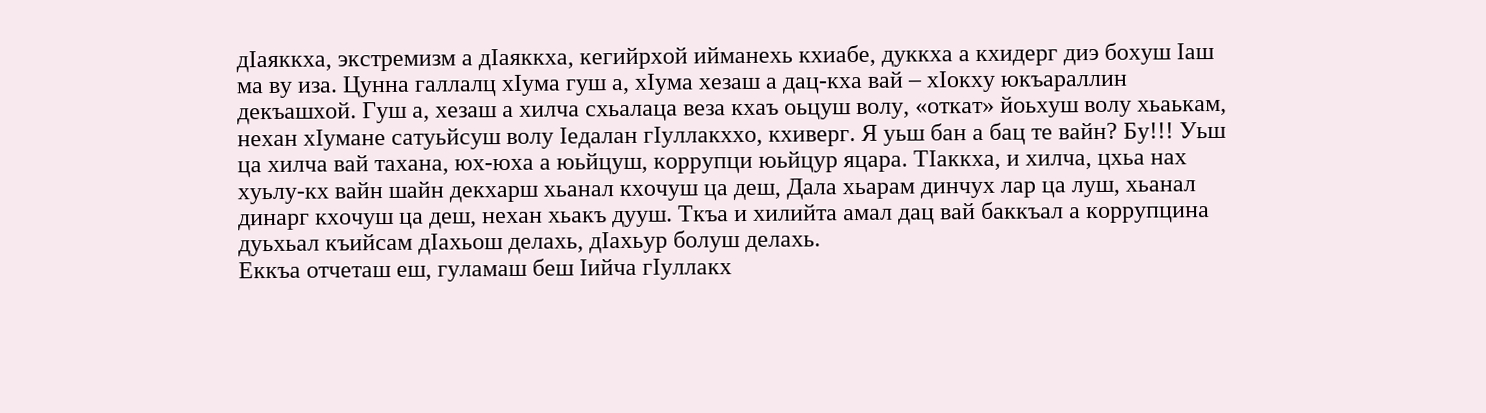дIаяккха, экстремизм а дIаяккха, кегийрхой ийманехь кхиабе, дуккха а кхидерг диэ бохуш Iаш ма ву иза. Цунна галлалц хIума гуш а, хIума хезаш а дац-кха вай – хIокху юкъараллин декъашхой. Гуш а, хезаш а хилча схьалаца веза кхаъ оьцуш волу, «откат» йоьхуш волу хьаькам, нехан хIумане сатуьйсуш волу Iедалан гIуллакххо, кхиверг. Я уьш бан а бац те вайн? Бу!!! Уьш ца хилча вай тахана, юх-юха а юьйцуш, коррупци юьйцур яцара. ТIаккха, и хилча, цхьа нах хуьлу-кх вайн шайн декхарш хьанал кхочуш ца деш, Дала хьарам динчух лар ца луш, хьанал динарг кхочуш ца деш, нехан хьакъ дууш. Ткъа и хилийта амал дац вай баккъал а коррупцина дуьхьал къийсам дIахьош делахь, дIахьур болуш делахь.
Еккъа отчеташ еш, гуламаш беш Iийча гIуллакх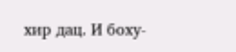хир дац. И боху-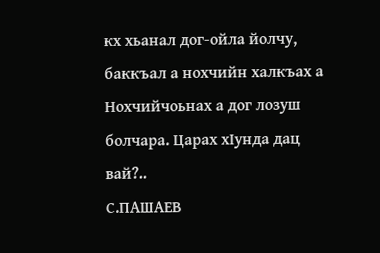кх хьанал дог-ойла йолчу, баккъал а нохчийн халкъах а Нохчийчоьнах а дог лозуш болчара. Царах хIунда дац вай?..
С.ПАШАЕВ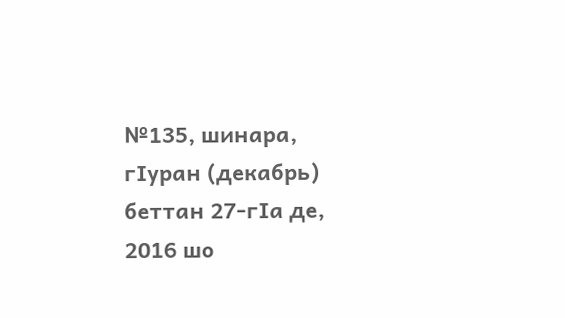№135, шинара, гIуран (декабрь) беттан 27-гIа де, 2016 шо